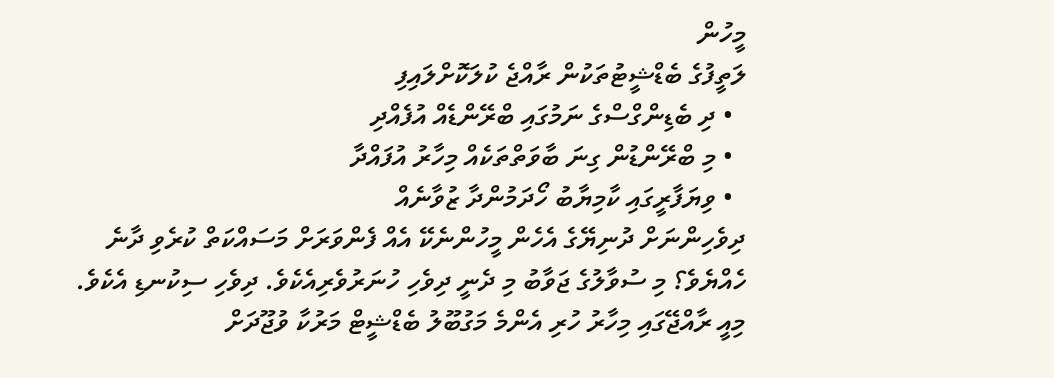މީހުން
ލަތީފުގެ ބެޑްޝީޓުތަކުން ރާއްޖެ ކުލަކޮށްލައިފި
  • ދި ބެޑިންގްސްގެ ނަމުގައި ބްރޭންޑެއް އުފެއްދި
  • މި ބްރޭންޑުން ގިނަ ބާވަތްތަކެއް މިހާރު އުފައްދާ
  • ވިޔަފާރީގައި ކާމިޔާބު ހޯދަމުންދާ ޒުވާނެއް
ދިވެހިންނަށް ދުނިޔޭގެ އެހެން މީހުންނެކޭ އެއް ފެންވަރަށް މަސައްކަތް ކުރެވި ދާނެ ހެއްޔެވެ؟ މި ސުވާލުގެ ޖަވާބު މި ދެނީ ދިވެހި ހުނަރުވެރިއެކެވެ. ދިވެހި ސިކުނޑި އެކެވެ. މިއީ ރާއްޖޭގައި މިހާރު ހުރި އެންމެ މަގުބޫލު ބެޑްޝީޓް މަރުކާ ވުޖޫދަށް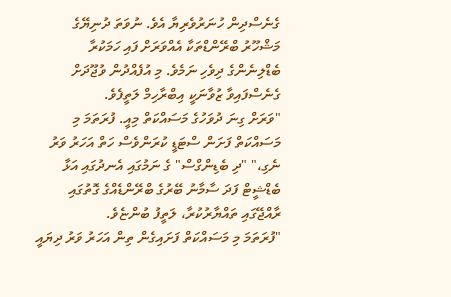ގެނެސްދިން ހުނަރުވެރިޔާ އެވެ. ނުވަތަ ދުނިޔޭގެ މަޝްހޫރު ބްރޭންޑްތަކާ އެއްވަރަށް ފައި ހަމަކުރާ ބެޑްލިނެންގެ ދިވެހި ނަމެވެ. މި އުފެއްދުން ވުޖޫދަށް ގެނެސްފައިވާ ޒުވާނަކީ އިބްރާހިމް ލަތީފެވެ.
"ވަރަށް ގިނަ ދުވަހުގެ މަސައްކަތް މިއީ. ފުރަތަމަ މި މަސައްކަތް ފަށަން ސްޓަޑީ ކުރަންވެސް ހަތް އަހަރު ވަރު ނެގި،" "ދި ބެޑިންގްސް" ގެ ނަމުގައި އެނދުގައި އަޅާ ބެޑްޝީޓް ފަދަ ސާމާނު ބޭރުގެ ބްރޭންޑެއްގެ ގޮތުގައި ރާއްޖޭގައި ތައްޔާރުކުރާ، ލަތީފު ބުންޏެވެ.
"ފުރަތަމަ މި މަސައްކަތް ފަށައިގެން ތިން އަހަރު ވަރު ދިޔައީ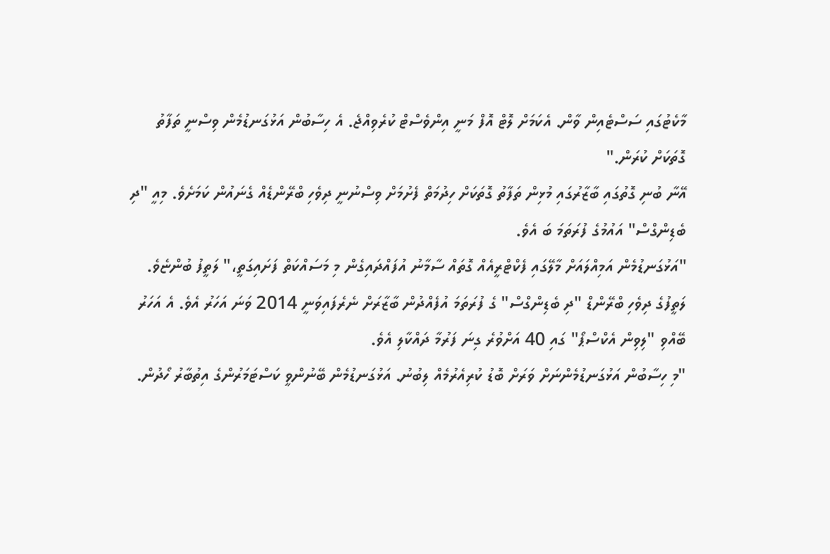މާކެޓުގައި ސަސްޓެއިން ވާން. އެކަމަށް ލޮޓް އޮފް މަނީ އިންވެސްޓް ކުރެވިއްޖެ. އެ ހިސާބުން އަޅުގަނޑުމެން ވިސްނީ ތަފާތު ގޮތަކަށް ކުރަން."
އޭނާ ބުނި ގޮތުގައި ބާޒާރުގައި މުޅިން ތަފާތު ގޮތަކަށް ހިދުމަތް ފެށުމަށް ވިސްނުނީ ދިވެހި ބްރޭންޑެއް ގެނައުން ކަމަށެވެ. މިއީ "ދި ބެޑިންގްސް" އައުމުގެ ފުރަތަމަ ބަ އެވެ.
"އަޅުގަނޑުމެން އަމިއްލައަށް މާލޭގައި ފެކްޓްރީއެއް ގޮތައް ސާމާނު އުފައްދައިގެން މި މަސައްކަތް ފަށައިގަތީ،" ލަތީފު ބުންޏެވެ.
ލަތީފުގެ ދިވެހި ބްރޭންޑް "ދި ބެޑިންގްސް" ގެ ފުރަތަމަ އުފެއްދުން ބާޒާރަށް ނެރެފައިވަނީ 2014 ވަނަ އަހަރު އެވެ. އެ އަހަރު ބޭއްވި "ލިވިން އެކްސްޕޯ" ގައި 40 އަށްވުރެ ގިނަ ފަރުމާ ދައްކާލި އެވެ.
"މި ހިސާބުން އަޅުގަނޑުމެންނަށް ވަރަށް ބޮޑު ކުރިއެރުމެއް ލިބުނު. އަޅުގަނޑުމެން ބޭނުންވީ ކަސްޓަމަރުންގެ އިތުބާރު ހޯދުން.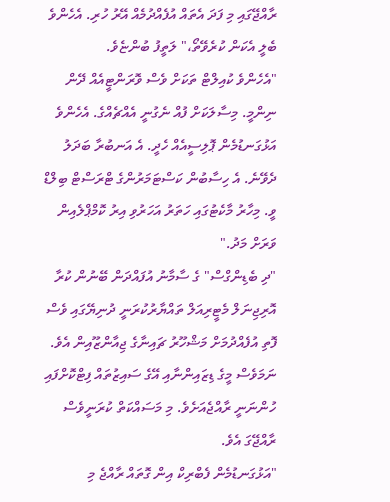ރާއްޖޭގައި މި ފަދަ އެތައް އުފެއްދުމެއް އޭރު ހުރި. އެހެންވެ ބެލީ އެކަން ކުރެވޭތޯ،" ލަތީފު ބުންޏެވެ.
"އެހެންވެ ކުއިލްޓް ތަކަށް ވެސް ވޮރަންޓީއެއް ދޭން ނިންމީ. މިސާލަކަށް ފުއް ނެގުނީ އެއްޗެއްގެ. އެހެންވެ އަޅުގަނޑުމެން ޕޮލިސީއެއް ހެދީ. އެ އަނބުރާ ބަދަލު ދެވޭނެ. އެ ހިސާބުން ކަސްޓަމަރުންގެ ޓްރަސްޓް ބިލްޑް ވީ. މިހާރު މާކެޓުގައި ހަތަރު އަހަރުވި އިރު ކޮމްޕްލެއިން ވަރަށް މަދު."
"ދި ބެޑިންގްސް" ގެ ސާމާނު އުފައްދަން ބޭނުން ކުރާ އޮރިޖިނަލް މެޓީރިއަލް ތައްޔާރުކުރަނީ ދުނިޔޭގައި ވެސް ފޮތި އުފެއްދުމަށް މަޝްހޫރު ޗައިނާގެ ޖިއާންޒޫއިން އެވެ. ނަމަވެސް މީގެ ޑިޒައިންނާއި އޭގެ ސައިޒުތައް ފިޓްކޮށްފައި ހުންނަނީ ރާއްޖެއަށެވެ. މި މަސައްކަތް ކުރަނީވެސް ރާއްޖޭގަ އެވެ.
"އަޅުގަނޑުމެން ފެބްރިކް އިން ގޮތައް ރާއްޖެ މި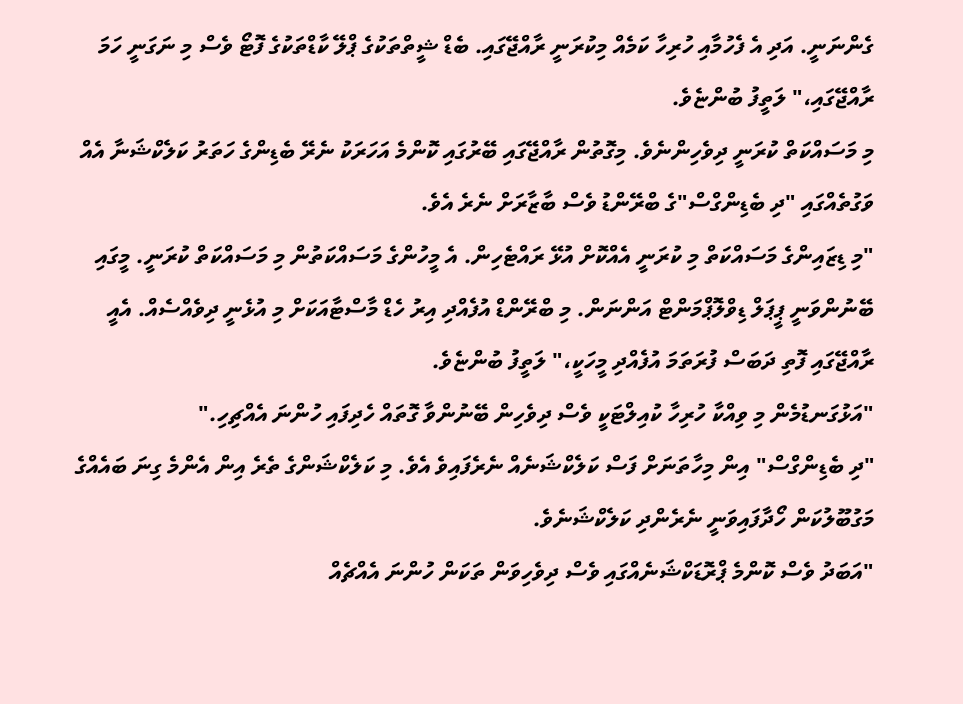ގެންނަނީ. އަދި އެ ފެހުމާއި ހުރިހާ ކަމެއް މިކުރަނީ ރާއްޖޭގައި. ބެޑް ޝީތްތަކުގެ ޕްލޭ ކާޑްތަކުގެ ފޮޓޯ ވެސް މި ނަގަނީ ހަމަ ރާއްޖޭގައި،" ލަތީފު ބުންޏެވެ.
މި މަސައްކަތް ކުރަނީ ދިވެހިންނެވެ. މިގޮތުން ރާއްޖޭގައި ބޭރުގައި ކޮންމެ އަހަރަކު ނެރޭ ބެޑިންގެ ހަތަރު ކަލެކްޝަނާ އެއް ވަގުތެއްގައި "ދި ބެޑިންގްސް"ގެ ބްރޭންޑު ވެސް ބާޒާރަށް ނެރެ އެވެ.
"މި ޑިޒައިންގެ މަސައްކަތް މި ކުރަނީ އެއްކޮށް އުޅޭ ރައްޓެހިން. އެ މީހުންގެ މަސައްކަތުން މި މަސައްކަތް ކުރަނީ. މީގައި ބޭނުންވަނީ ޕީޕަލް ޑިވްލޮޕްމަންޓް އަންނަން. މި ބްރޭންޑް އުފެއްދި އިރު ހެޑް މާސްޓާއަކަށް މި އުޅެނީ ދިވެއްސެއް. އެއީ ރާއްޖޭގައި ފޮތި ދަބަސް ފުރަތަމަ އުފެއްދި މީހަކީ،" ލަތީފު ބުންޏެވެ.
"އަޅުގަނޑުމެން މި ވިއްކާ ހުރިހާ ކުއިލްޓަކީ ވެސް ދިވެހިން ބޭނުންވާ ގޮތައް ހެދިފައި ހުންނަ އެއްޗިހި."
"ދި ބެޑިންގްސް" އިން މިހާތަނަށް ފަސް ކަލެކްޝަނެއް ނެރެފައިވެ އެވެ. މި ކަލެކްޝަންގެ ތެރެ އިން އެންމެ ގިނަ ބައެއްގެ މަގުބޫލުކަން ހޯދާފައިވަނީ ނެރެންދި ކަލެކްޝަނެވެ.
"އަބަދު ވެސް ކޮންމެ ޕްރޮޑަކްޝަނެއްގައި ވެސް ދިވެހިވަން ތަކަން ހުންނަ އެއްޗެއް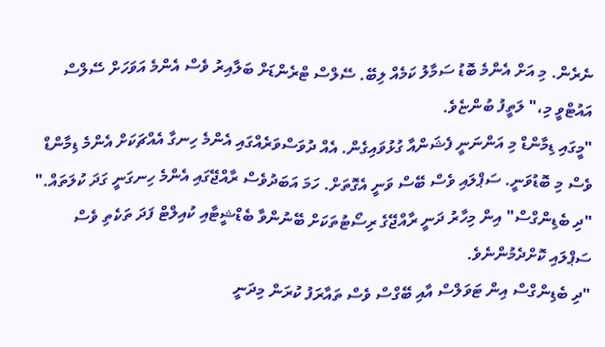ނެރެން. މި އަށް އެންމެ ބޮޑު ސަމާލު ކަމެއް ލިބޭ. ސޭލްސް ޓްރެންޑަށް ބަލާއިރު ވެސް އެންމެ އަވަހަށް ސޭލްސް އައުޓްވީ މި،" ލަތީފު ބުންޏެވެ.
"މީގައި ޑިމާންޑް މި އަންނަނީ ފެޝަންއާ ގުޅުވައިގެން. އެއް ދުވަސްވަރެއްގައި އެންމެ ހިނގާ އެއްޗަކަށް އެންމެ ޑިމާންޑް ވެސް މި ބޮޑުވަނީ. ސަޕްލައި ވެސް ބޭސް ވަނީ އެގޮތަށް. ހަމަ އަބަދުވެސް ރާއްޖޭގައި އެންމެ ހިނގަނީ ގަދަ ކުލަތައް."
"ދި ބެޑިންގްސް" އިން މިހާރު ދަނީ ރާއްޖޭގެ ރިސޯޓުތަކަށް ބޭނުންވާ ބެޑްޝީޓާއި ކުއިލްޓް ފަދަ ތަކެތި ވެސް ސަޕްލައި ކޮށްދެމުންނެވެ.
"ދި ބެޑިންގްސް އިން ޓަވަލްސް އާއި ބޭގްސް ވެސް ތައާރަފު ކުރަން މިދަނީ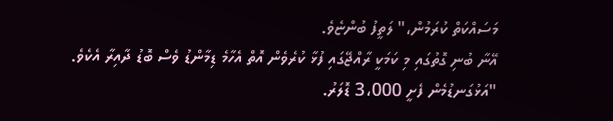މަސައްކަތް ކުރަމުން،" ލަތީފު ބުންޏެވެ.
އޭނާ ބުނި ގޮތުގައި މި ކަމަކީ ރާއްޖޭގައި ފުޅާ ކުރެވެން އޮތް އެހާމެ ޑިމާންޑު ވެސް ބޮޑު ދާއިރާ އެކެވެ.
"އަޅުގަނޑުމެން ފެށީ 3،000 ޑޮލަރު.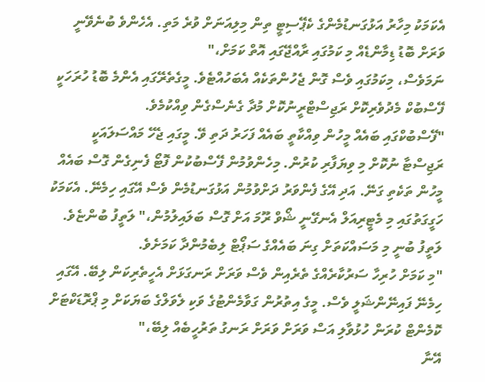އެކަމަކު މިހާރު އަޅުގަނޑުމެންގެ ކެޕޭސިޓީ ތިން މިލިއަނަށް ވުރެ މަތި. އެހެންވެ ބުނެވޭނީ ވަރަށް ބޮޑު ޑިމާންޑެއް މި ކަމުގައި ރާއްޖޭގައި އޮތް ކަމަށް،"
ނަމަވެސް، މިކަމުގައި ވެސް ގޮން ޖެހުންތަކެއް އެބަހުއްޓެވެ. މީގެތެރޭގައި އެންމެ ބޮޑު ހުރަހަކީ ފޭސްބުކް މެދުވެރިކޮށް ރަޖިސްޓްރީނުކޮށް މުދާ ގެނެސްގެން ވިއްކުމެވެ.
"ފޭސްބުކްގައި ބައެއް މީހުން ވިއްކާތީ ބައެއް ފަހަރު ދަތި ވޭ. މީގައި ޖެހޭ މައްސަލައަކީ ރަޖިސްޓާ ނުކޮށް މި ވިޔަފާރި ކުރުން. މިހެންވުމުން ފޭސްބުކުން ފޮޓޯ ފެނިގެން ގޮސް ބައެއް މީހުން ތަކެތި ގަނޭ. އަދި އޭގެ ފެންވަރު ދަށްވުމުން އަޅުގަނޑުމެން ވެސް އޭގައި ހިމެނޭ. އެކަމަކު ހަގީގަތުގައި މި މެޓީރިއަލް އެނގޭނީ ޝޯވް ރޫމަ އަށް ގޮސް ބަލައިލުމުން،" ލަތީފު ބުންޏެވެ.
ލަތީފު ބުނީ މި މަސައްކަތަށް ގިނަ ބައެއްގެ ސަޕޯޓް ލިބެމުންދާ ކަމަށެވެ.
"މި ކަމަށް ހުރިހާ ސަރުކާރެއްގެ ތެރެއިން ވެސް ވަރަށް ރަނގަޅަށް އެހީތެރިކަން ލިބޭ. އޭގައި ހިމެނޭ ފައިނޭންޝަލީ ވެސް. މީގެ އިތުރުން ގަވާމެންޓުގެ ވަކި ލެވަލްގެ ބަޔަކަށް މި ޕްރޮޑަކްޓަށް ކޮމެންޓް ކުރަން ހުޅުވާލި އަސް ވަރަށް ވަރަށް ރަނގު ތަރުހީބެއް ލިބޭ،"
އޭނާ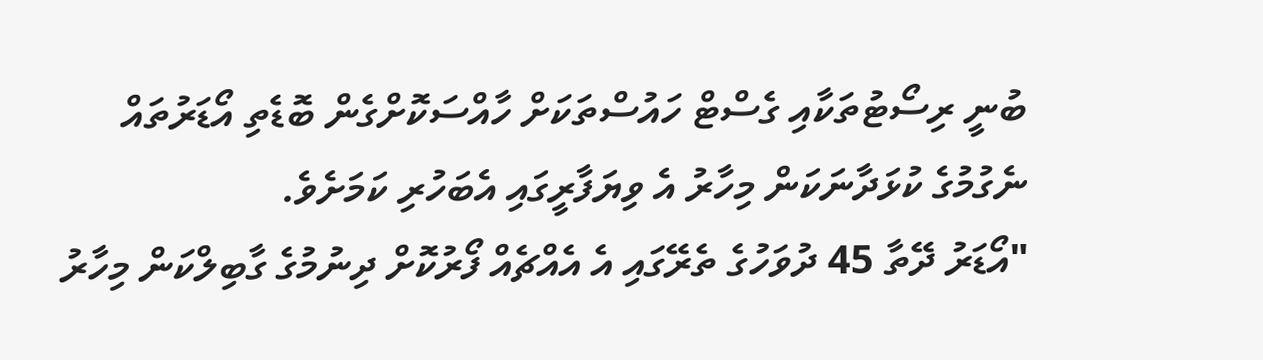ބުނީ ރިސޯޓުތަކާއި ގެސްޓް ހައުސްތަކަށް ހާއްސަކޮށްގެން ބޮޑެތި އޯޑަރުތައް ނެގުމުގެ ކުޅަދާނަކަން މިހާރު އެ ވިޔަފާރީގައި އެބަހުރި ކަމަށެވެ.
"އޯޑަރު ދޭތާ 45 ދުވަހުގެ ތެރޭގައި އެ އެއްޗެއް ފޯރުކޮށް ދިނުމުގެ ގާބިލްކަން މިހާރު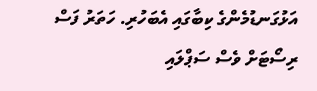އަޅުގަނޑުމެންގެ ކިބާގައި އެބަހުރި. ހަތަރު ފަސް ރިސޯޓަށް ވެސް ސަޕްލައި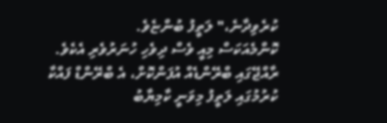ކުރެވިދާނެ،" ލަތީފު ބުންޏެވެ.
ކޮންމެއަކަސް މިއީ ވެސް ދިވެހި ހުނަރުވެރި އެކެވެ. ރާއްޖޭގައި ބްރޭންޑެއް އުފަންކޮށް، އެ ބްރޭންޑް ފައްކާ ކުރުމުގައި ލަތީފު މިވަނީ ކާމިޔާބު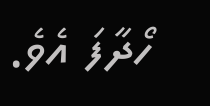ހޯދާފަ އެވެ.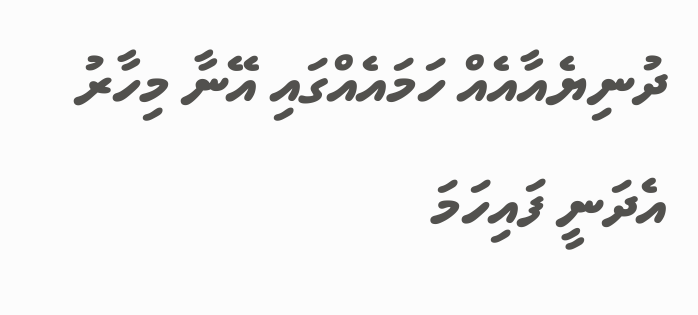ދުނިޔެއާއެއް ހަމައެއްގައި އޭނާ މިހާރު އެދަނީ ފައިހަމަ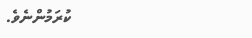ކުރަމުންނެވެ.